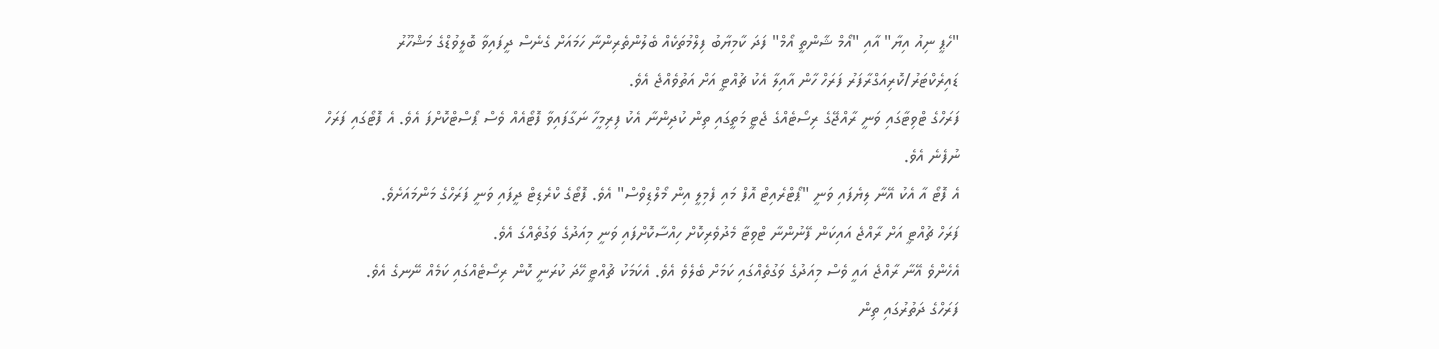"ހެޕީ ނިއު އިޔާ" އާއި "އޯމް ޝާންތީ އޯމް" ފަދަ ކާމިޔާބު ފިލްމުތަކެއް ބެލުންތެރިންނާ ހަމައަށް ގެނެސް ދީފައިވާ ބޮލީވުޑްގެ މަޝްހޫރު ޑައިރެކްޓަރު/ކޮރިއަގްރާފަރު ފަރަހް ހާން އާއިލާ އެކު ޗުއްޓީ އަށް އަތުވެއްޖެ އެވެ.
ފަރަހްގެ ޓްވިޓާގައި ވަނީ ރާއްޖޭގެ ރިސޯޓެއްގެ ޖެޓީ މަތީގައި ތިން ކުދިންނާ އެކު ފިރިމީހާ ނަގާފައިވާ ފޮޓޯއެއް ވެސް ޕޯސްޓްކޮށްފަ އެވެ. އެ ފޮޓޯގައި ފަރަހް ނުފެނެ އެވެ.
އެ ފޮޓޯ އާ އެކު އޭނާ ލިޔެފައި ވަނީ "ޕޯޓްރެއިޓް އޮފް މައި ފެމިލީ އިން މޯލްޑިވްސް" އެވެ. ފޮޓޯގެ ކްރެޑިޓް ދީފައި ވަނީ ފަރަހްގެ މަންމައަށެވެ.
ފަރަހް ޗުއްޓީ އަށް ރާއްޖެ އައިކަން ފޭނުންނާ ޓްވިޓާ މެދުވެރިކޮށް ހިއްސާކޮށްފައި ވަނީ މިއަދުގެ ވަގުތެއްގަ އެވެ.
އެހެންވެ އޭނާ ރާއްޖެ އައީ ވެސް މިއަދުގެ ވަގުތެއްގައި ކަމަށް ބެލެވެ އެވެ. އެކަމަކު ޗުއްޓީ ހޭދަ ކުރަނީ ކޮން ރިސޯޓެއްގައި ކަމެއް ނޭނގެ އެވެ.
ފަރަހްގެ ދަތުރުގައި ތިން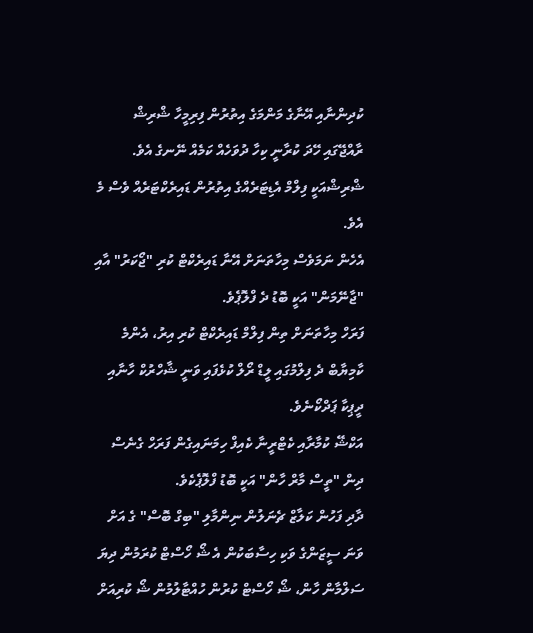ކުދިންނާއި އޭނާގެ މަންމަގެ އިތުރުން ފިރިމީހާ ޝްރިޝް ރާއްޖޭގައި ހޭދަ ކުރާނީ ކިހާ ދުވަހެއް ކަމެއް ނޭނގެ އެވެ. ޝްރިޝްއަކީ ފިލްމް އެޑިޓަރެއްގެ އިތުރުން ޑައިރެކްޓަރެއް ވެސް މެ އެވެ.
އެހެން ނަމަވެސް މިހާތަނަށް އޭނާ ޑައިރެކްޓް ކުރި "ޖޯކަރު" އާއި "ޖާނޭމަން" އަކީ ބޮޑު ދެ ފްލޮޕެވެ.
ފަރަހް މިހާތަނަށް ތިން ފިލްމް ޑައިރެކްޓް ކުރި އިރު، އެންމެ ކާމިޔާބް ދެ ފިލްމުގައި ލީޑް ރޯލް ކުޅެފައި ވަނީ ޝާހްރުކް ހާނާއި ދީޕިކާ ޕަދްކޯނެވެ.
އަކްޝޭ ކުމާރާއި ކެޓްރީނާ ކެއިފް ހިމަނައިގެން ފަރަހް ގެނެސް ދިން "ތީސް މާރް ހާން" އަކީ ބޮޑު ފްލޮޕެކެވެ.
ދާދި ފަހުން ކަލާޒް ޗެނަލުން ނިންމާލި "ބިގް ބޮސް" ގެ އަށް ވަނަ ސީޒަންގެ ވަކި ހިސާބަކުން އެ ޝޯ ހޯސްޓް ކުރަމުން ދިޔަ ސަލްމާން ހާން، ޝޯ ހޯސްޓް ކުރުން ހުއްޓާލުމުން ޝޯ ކުރިއަށް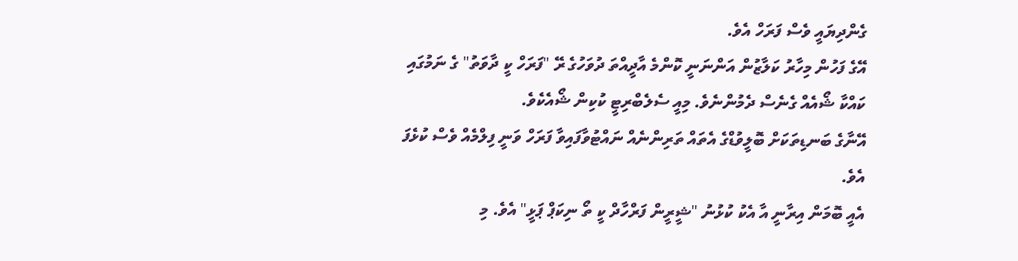ގެންދިޔައީ ވެސް ފަރަހް އެވެ.
އޭގެ ފަހުން މިހާރު ކަލާޒުން އަންނަނީ ކޮންމެ އާދީއްތަ ދުވަހުގެ ރޭ "ފަރަހް ކީ ދާވަތު" ގެ ނަމުގައި ކައްކާ ޝޯއެއް ގެނެސް ދެމުންނެވެ. މިއީ ސެލެބްރިޓީ ކުކިން ޝޯއެކެވެ.
އޭނާގެ ބަނޑިތަކަށް ބޮލީވުޑްގެ އެތައް ތަރިންނެއް ނައްޓުވާފައިވާ ފަރަހް ވަނީ ފިލްމެއް ވެސް ކުޅެފަ އެވެ.
އެއީ ބޮމަން އިރާނީ އާ އެކު ކުޅުނު "ޝީރީން ފަރްހާދް ކީ ތޯ ނިކަޕް ޕަޅީ" އެވެ. މި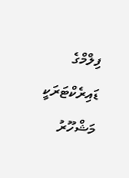ފިލްމްގެ ޑައިރެކްޓަރަކީ މަޝްހޫރު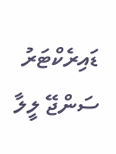ޑައިރެކްޓަރު ސަންޖޭ ލީލާ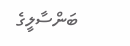ބަންސާލީގެ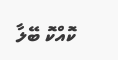ކޮއްކޮ ބޭލާ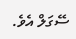ސޭގަލް އެވެ.